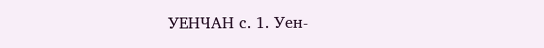УЕНЧАН с. 1. Уен-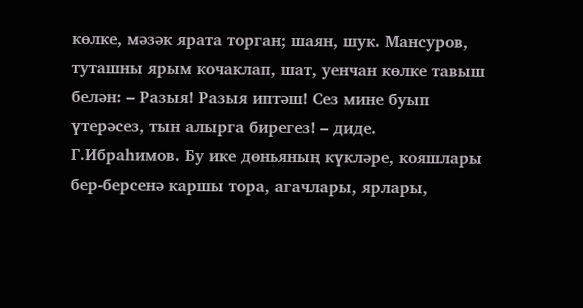көлке, мәзәк ярата торган; шаян, шук. Мансуров, туташны ярым кочаклап, шат, уенчан көлке тавыш белән: – Разыя! Разыя иптәш! Сез мине буып үтерәсез, тын алырга бирегез! – диде. Г.Ибраһимов. Бу ике дөньяның күкләре, кояшлары бер-берсенә каршы тора, агачлары, ярлары,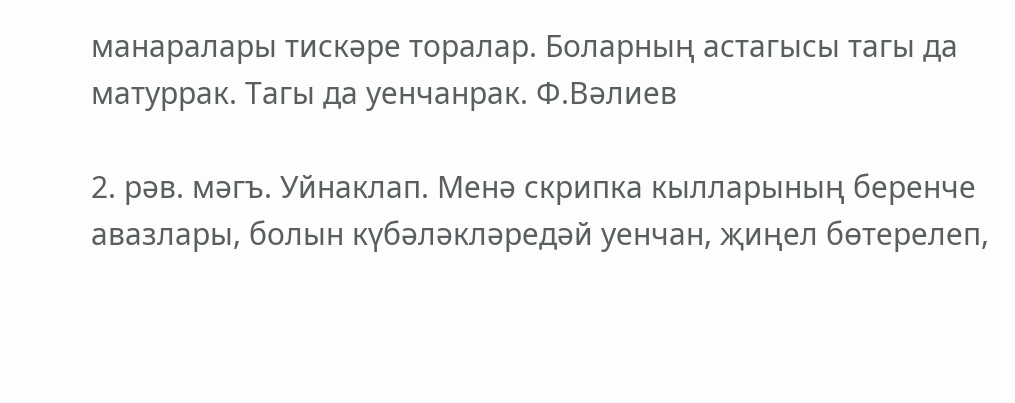манаралары тискәре торалар. Боларның астагысы тагы да матуррак. Тагы да уенчанрак. Ф.Вәлиев

2. рәв. мәгъ. Уйнаклап. Менә скрипка кылларының беренче авазлары, болын күбәләкләредәй уенчан, җиңел бөтерелеп,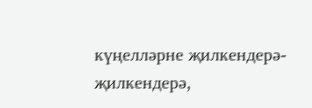күңелләрне җилкендерә-җилкендерә,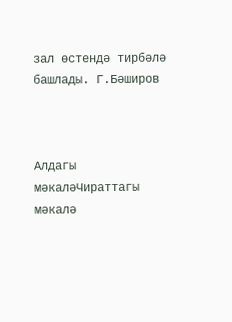зал өстендә тирбәлә башлады. Г.Бәширов



Алдагы мәкаләЧираттагы мәкалә